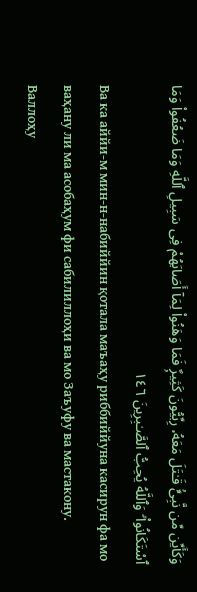وَكَأَيِّن مِّن نَّبِىٍّۢ قَـٰتَلَ مَعَهُۥ رِبِّيُّونَ كَثِيرٌۭ فَمَا وَهَنُوا۟ لِمَآ أَصَابَهُمْ فِى سَبِيلِ ٱللَّهِ وَمَا ضَعُفُوا۟ وَمَا ٱسْتَكَانُوا۟ ۗ وَٱللَّهُ يُحِبُّ ٱلصَّـٰبِرِينَ ١٤٦
Ва ка аййи-м мин-н-набиййин қотала маъаҳу риббиййуна касирун фа мо ваҳану ли ма асобаҳум фи сабилиллоҳи ва мо Заъуфу ва мастакону. Валлоҳу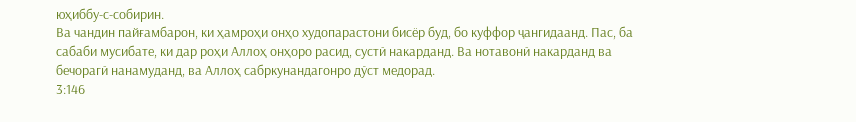юҳиббу-с-собирин.
Ва чандин пайғамбарон, ки ҳамроҳи онҳо худопарастони бисёр буд, бо куффор ҷангидаанд. Пас, ба сабаби мусибате, ки дар роҳи Аллоҳ онҳоро расид, сустӣ накарданд. Ва нотавонӣ накарданд ва бечорагӣ нанамуданд, ва Аллоҳ сабркунандагонро дӯст медорад.
3:146